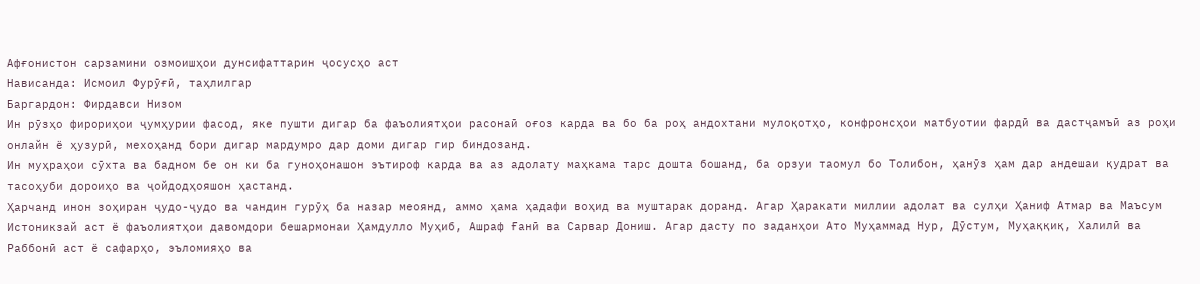Афғонистон сарзамини озмоишҳои дунсифаттарин ҷосусҳо аст
Нависанда: Исмоил Фурӯғӣ, таҳлилгар
Баргардон: Фирдавси Низом
Ин рӯзҳо фирориҳои ҷумҳурии фасод, яке пушти дигар ба фаъолиятҳои расонаӣ оғоз карда ва бо ба роҳ андохтани мулоқотҳо, конфронсҳои матбуотии фардӣ ва дастҷамъӣ аз роҳи онлайн ё ҳузурӣ, мехоҳанд бори дигар мардумро дар доми дигар гир биндозанд.
Ин муҳраҳои сӯхта ва бадном бе он ки ба гуноҳонашон эътироф карда ва аз адолату маҳкама тарс дошта бошанд, ба орзуи таомул бо Толибон, ҳанӯз ҳам дар андешаи қудрат ва тасоҳуби дороиҳо ва ҷойдодҳояшон ҳастанд.
Ҳарчанд инон зоҳиран ҷудо-ҷудо ва чандин гурӯҳ ба назар меоянд, аммо ҳама ҳадафи воҳид ва муштарак доранд. Агар Ҳаракати миллии адолат ва сулҳи Ҳаниф Атмар ва Маъсум Истоникзай аст ё фаъолиятҳои давомдори бешармонаи Ҳамдулло Муҳиб, Ашраф Ғанӣ ва Сарвар Дониш. Агар дасту по заданҳои Ато Муҳаммад Нур, Дӯстум, Муҳаққиқ, Халилӣ ва Раббонӣ аст ё сафарҳо, эъломияҳо ва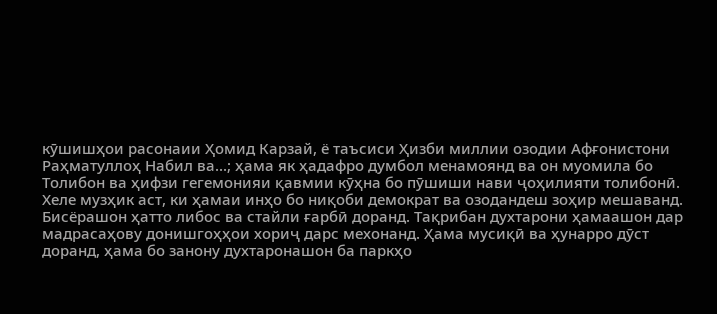кӯшишҳои расонаии Ҳомид Карзай, ё таъсиси Ҳизби миллии озодии Афғонистони Раҳматуллоҳ Набил ва...; ҳама як ҳадафро думбол менамоянд ва он муомила бо Толибон ва ҳифзи гегемонияи қавмии кӯҳна бо пӯшиши нави ҷоҳилияти толибонӣ.
Хеле музҳик аст, ки ҳамаи инҳо бо ниқоби демократ ва озодандеш зоҳир мешаванд. Бисёрашон ҳатто либос ва стайли ғарбӣ доранд. Тақрибан духтарони ҳамаашон дар мадрасаҳову донишгоҳҳои хориҷ дарс мехонанд. Ҳама мусиқӣ ва ҳунарро дӯст доранд, ҳама бо занону духтаронашон ба паркҳо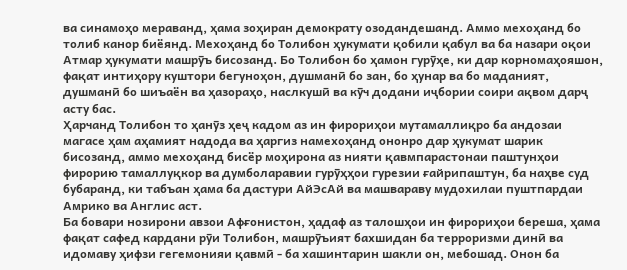ва синамоҳо мераванд, ҳама зоҳиран демократу озодандешанд. Аммо мехоҳанд бо толиб канор биёянд. Мехоҳанд бо Толибон ҳукумати қобили қабул ва ба назари оқои Атмар ҳукумати машрӯъ бисозанд. Бо Толибон бо ҳамон гурӯҳе, ки дар корномаҳояшон, фақат интиҳору куштори бегуноҳон, душманӣ бо зан, бо ҳунар ва бо маданият, душманӣ бо шиъаён ва ҳазораҳо, наслкушӣ ва кӯч додани иҷбории соири ақвом дарҷ асту бас.
Ҳарчанд Толибон то ҳанӯз ҳеҷ кадом аз ин фирориҳои мутамаллиқро ба андозаи магасе ҳам аҳамият надода ва ҳаргиз намехоҳанд ононро дар ҳукумат шарик бисозанд, аммо мехоҳанд бисёр моҳирона аз нияти қавмпарастонаи паштунҳои фирорию тамаллуқкор ва думболаравии гурӯҳҳои гурезии ғайрипаштун, ба наҳве суд бубаранд, ки табъан ҳама ба дастури АйЭсАй ва машвараву мудохилаи пуштпардаи Амрико ва Англис аст.
Ба бовари нозирони авзои Афғонистон, ҳадаф аз талошҳои ин фирориҳои береша, ҳама фақат сафед кардани рӯи Толибон, машрӯъият бахшидан ба терроризми динӣ ва идомаву ҳифзи гегемонияи қавмӣ - ба хашинтарин шакли он, мебошад. Онон ба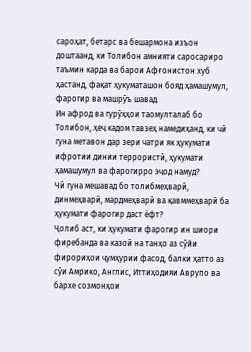сароҳат, бетарс ва бешармона изъон доштаанд, ки Толибон амнияти саросариро таъмин карда ва барои Афғонистон хуб ҳастанд, фақат ҳукуматашон бояд ҳамашумул, фарогир ва машрӯъ шавад.
Ин афрод ва гурӯҳҳои таомулталаб бо Толибон, ҳеҷ кадом тавзеҳ намедиҳанд, ки чӣ гуна метавон дар зери чатри як ҳукумати ифротии динии террористӣ, ҳукумати ҳамашумул ва фарогирро эҷод намуд?
Чӣ гуна мешавад бо толибмеҳварӣ, динмеҳварӣ, мардмеҳварӣ ва қавммеҳварӣ ба ҳукумати фарогир даст ёфт?
Ҷолиб аст, ки ҳукумати фарогир ин шиори фиребанда ва казоӣ на танҳо аз сӯйи фирориҳои ҷумҳурии фасод, балки ҳатто аз сӯи Амрико, Англис, Иттиҳодияи Аврупо ва бархе созмонҳои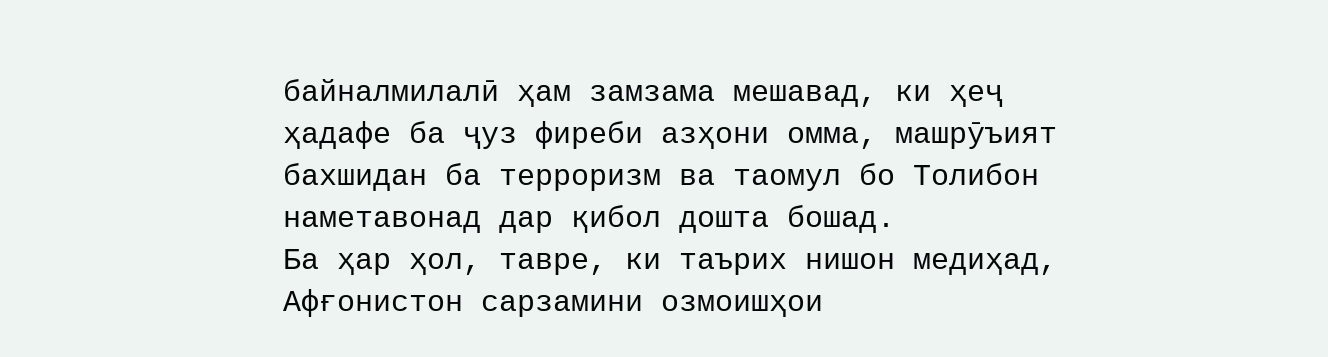байналмилалӣ ҳам замзама мешавад, ки ҳеҷ ҳадафе ба ҷуз фиреби азҳони омма, машрӯъият бахшидан ба терроризм ва таомул бо Толибон наметавонад дар қибол дошта бошад.
Ба ҳар ҳол, тавре, ки таърих нишон медиҳад, Афғонистон сарзамини озмоишҳои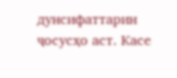дунсифаттарин ҷосусҳо аст. Касе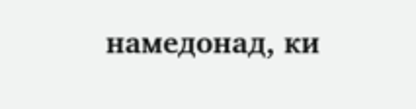намедонад, ки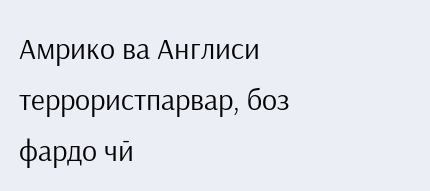Амрико ва Англиси террористпарвар, боз фардо чӣ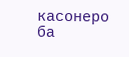касонеро ба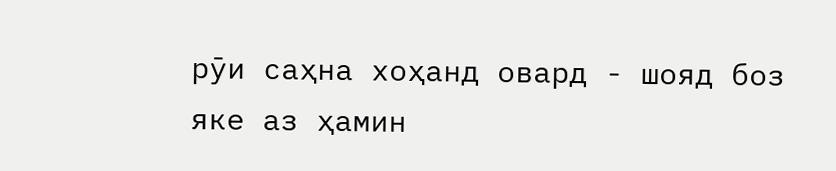рӯи саҳна хоҳанд овард - шояд боз яке аз ҳамин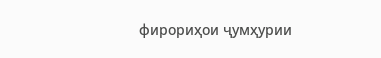фирориҳои ҷумҳурии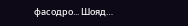фасодро... Шояд…